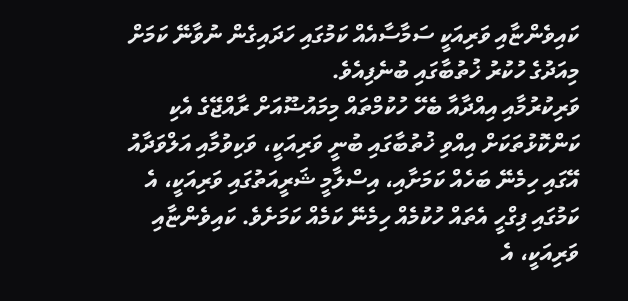ކައިވެންޏާއި ވަރިއަކީ ސަމާސާއެއް ކަމުގައި ހަދައިގެން ނުވާނޭ ކަމަށް މިއަދުގެ ހުކުރު ޚުތުބާގައި ބުނެފިއެވެ.
ވަރިކުރުމާއި އިއްދާއާ ބެހޭ ހުކުމްތައް މިމައުޟޫއަށް ރާއްޖޭގެ އެކި ކަންކޮޅުތަކަށް އިއްވި ޚުތުބާގައި ބުނީ ވަރިއަކީ، ވަކިވުމާއި އަލްވަދާއު އޭގައި ހިމެނޭ ބަހެއް ކަމަށާއި، އިސްލާމީ ޝަރީއަތުގައި ވަރިއަކީ، އެ ކަމުގައި ފިގްހީ އެތައް ހުކުމެއް ހިމެނޭ ކަމެއް ކަމަށެވެ. ކައިވެންޏާއި ވަރިއަކީ، އެ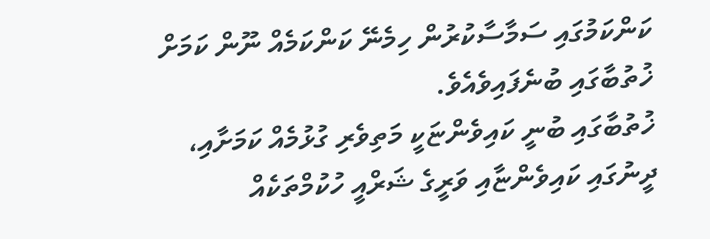ކަންކަމުގައި ސަމާސާކުރުން ހިމެނޭ ކަންކަމެއް ނޫން ކަމަށް ޚުތުބާގައި ބުނެފައިވެއެވެ.
ޚުތުބާގައި ބުނީ ކައިވެންޏަކީ މަތިވެރި ގުޅުމެއް ކަމަށާއި، ދީނުގައި ކައިވެންޏާއި ވަރީގެ ޝަރްއީ ހުކުމްތަކެއް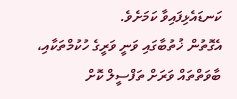ކަނޑައެޅިފައިވާ ކަމަށެވެ.
އެގޮތުން ޚުތުބާގައި ވަނީ ވަރީގެ ހުކުމްތަކާއި، ބާވަތްތައް ވަރަށް ތަފްސީލް ކޮށް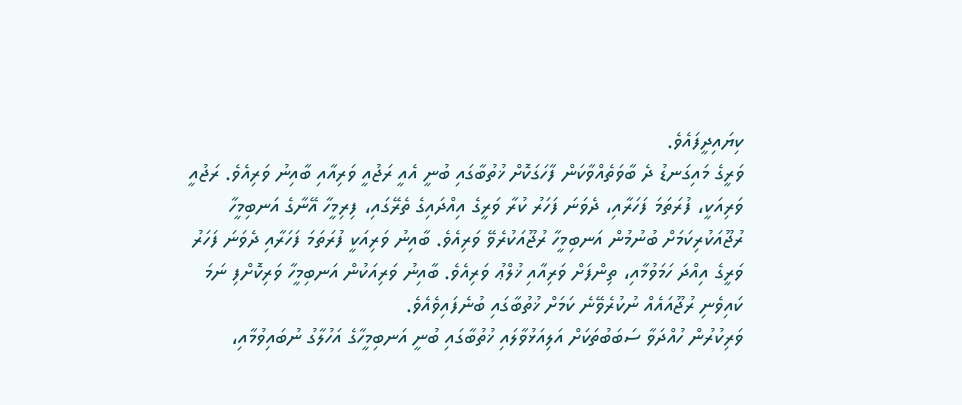ކިޔައިދީފައެވެ.
ވަރީގެ މައިގަނޑު ދެ ބާވަތެއްވާކަން ފާހަގަކޮށް ޚުތުބާގައި ބުނީ އެއީ ރަޖުއީ ވަރިއާއި ބާއިނު ވަރިއެވެ. ރަޖުއީ ވަރިއަކީ، ފުރަތަމަ ފަހަރާއި، ދެވަނަ ފަހަރު ކުރާ ވަރީގެ އިއްދައިގެ ތެރޭގައި، ފިރިމީހާ އޭނާގެ އަނބިމީހާ ރުޖޫއަކުރިކަމަށް ބުނުމުން އަނބިމީހާ ރުޖޫއަކުރެވޭ ވަރިއެވެ. ބާއިނު ވަރިއަކީ ފުރަތަމަ ފަހަރާއި ދެވަނަ ފަހަރު ވަރީގެ އިއްދަ ހަމަވުމާއި، ތިންފަށް ވަރިއާއި ޚުލްޢު ވަރިއެވެ. ބާއިނު ވަރިއަކުން އަނބިމީހާ ވަރިކޮށްފި ނަމަ ކައިވެނި ރުޖޫއައެއް ނުކުރެވޭނެ ކަމަށް ޚުތުބާގައި ބުނެފައިވެއެވެ.
ވަރިކުރުން ހުއްދަވާ ސަބަބުތަކަށް އަލިއަޅުވާލައި ޚުތުބާގައި ބުނީ އަނބިމީހާގެ އަހުލާގު ނުބައިވުމާއި،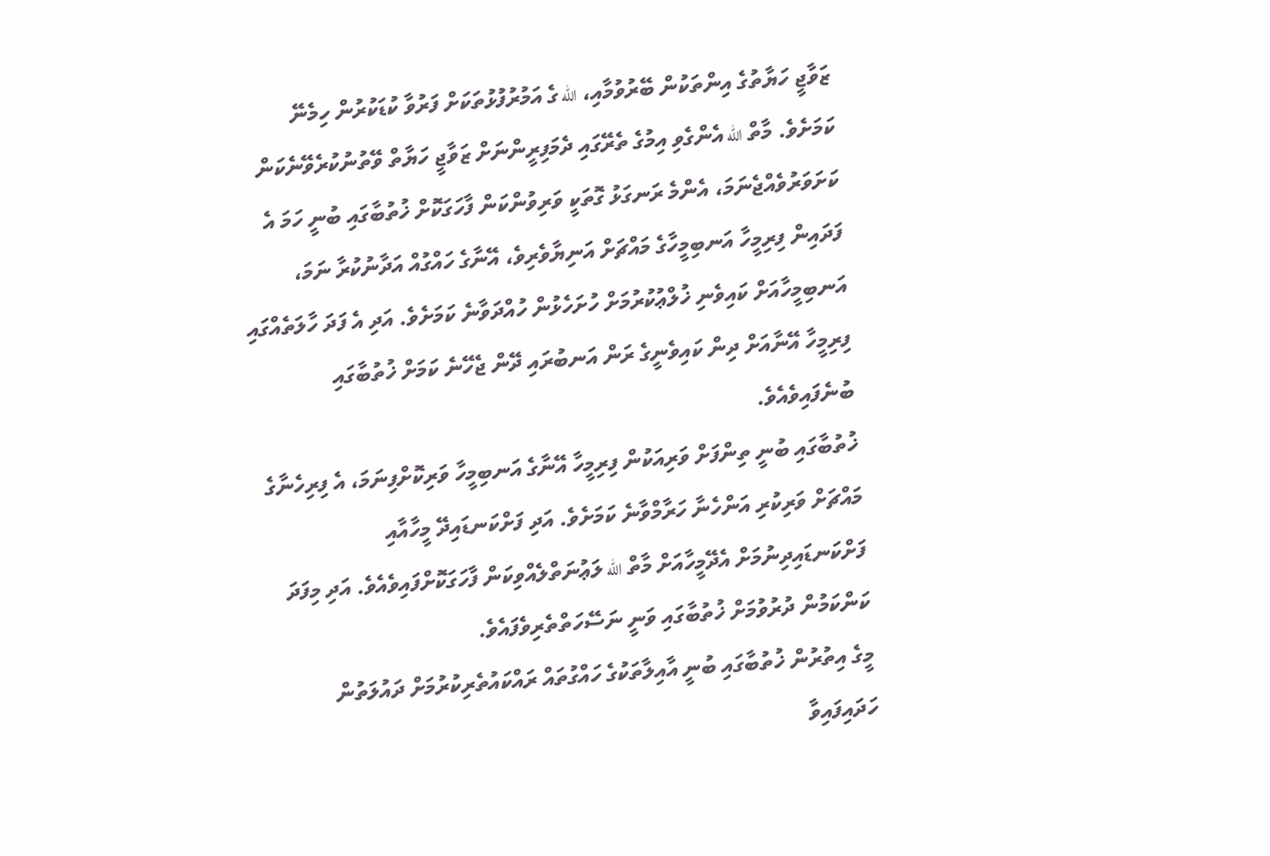ޒަވާޖީ ހަޔާތުގެ އިންތަކުން ބޭރުވުމާއި، الله ގެ އަމުރުފުޅުތަކަށް ފަރުވާ ކުޑަކުރުން ހިމެނޭ ކަމަށެވެ. މާތް الله އެންގެވި އިމުގެ ތެރޭގައި ދެމަފިރީންނަށް ޒަވާޖީ ހަޔާތް ވޭތުނުކުރެވޭނެކަން ކަށަވަރުވެއްޖެނަމަ، އެންމެ ރަނގަޅު ގޮތަކީ ވަރިވުންކަން ފާހަގަކޮށް ޚުތުބާގައި ބުނީ ހަމަ އެ ފަދައިން ފިރިމީހާ އަނބިމީހާގެ މައްޗަށް އަނިޔާވެރިވެ، އޭނާގެ ހައްގުއް އަދާނުކުރާ ނަމަ، އަނބިމީހާއަށް ކައިވެނި ޚުލްޢުކުރުމަށް ހުށަހެޅުން ހުއްދަވާނެ ކަމަށެވެ. އަދި އެ ފަދަ ހާލަތެއްގައި ފިރިމީހާ އޭނާއަށް ދިން ކައިވެނީގެ ރަން އަނބުރައި ދޭން ޖެހޭނެ ކަމަށް ޚުތުބާގައި ބުނެފައިވެއެވެ.
ޚުތުބާގައި ބުނީ ތިންފަށް ވަރިއަކުން ފިރިމީހާ އޭނާގެ އަނބިމީހާ ވަރިކޮށްފިނަމަ، އެ ފިރިހެނާގެ މައްޗަށް ވަރިކުރި އަންހެނާ ހަރާމްވާނެ ކަމަށެވެ. އަދި ފަށްކަނޑައިދޭ މީހާއާއި ފަށްކަނޑައިދިނުމަށް އެދޭމީހާއަށް މާތް الله ލަޢުނަތްލެއްވިކަން ފާހަގަކޮށްފައިވެއެވެ. އަދި މިފަދަ ކަންކަމުން ދުރުވުމަށް ޚުތުބާގައި ވަނީ ނަސޭހަތްތެރިވެފައެވެ.
މީގެ އިތުރުން ޚުތުބާގައި ބުނީ އާއިލާތަކުގެ ހައްގުތައް ރައްކައުތެރިކުރުމަށް ދައުލަތުން ހަދައިފައިވާ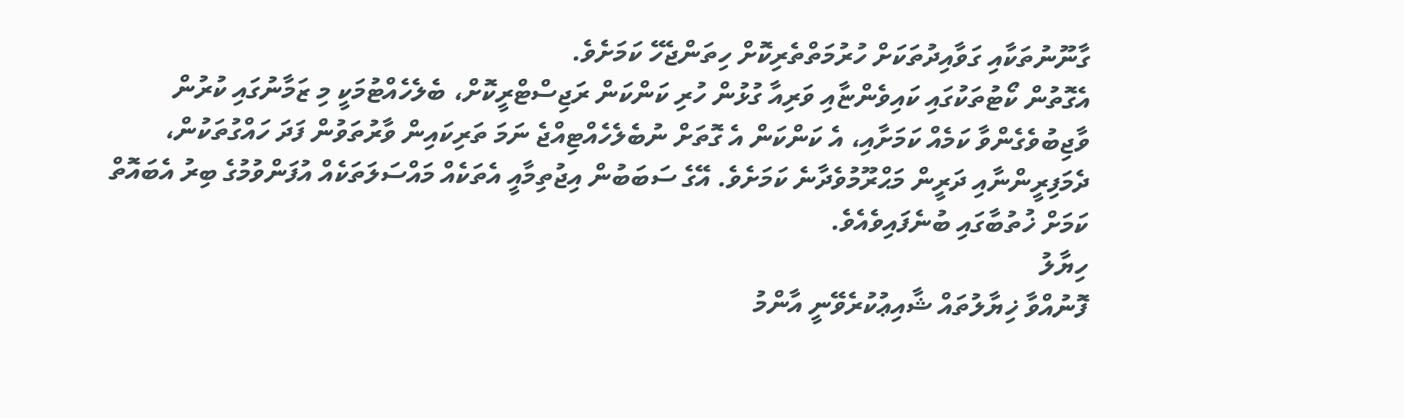ގާނޫނުތަކާއި ގަވާއިދުތަކަށް ހުރުމަތްތެރިކޮށް ހިތަންޖެހޭ ކަމަށެވެ.
އެގޮތުން ކޯޓުތަކުގައި ކައިވެންޏާއި ވަރިއާ ގުޅުން ހުރި ކަންކަން ރަޖިސްޓްރީކޮށް، ބެލެހެއްޓުމަކީ މި ޒަމާނުގައި ކުރުން ވާޖިބުވެގެންވާ ކަމެއް ކަމަށާއި، އެ ކަންކަން އެ ގޮތަށް ނުބެލެހެއްޓިއްޖެ ނަމަ ތަރިކައިން ވާރުތަވުން ފަދަ ހައްގުތަކުން، ދެމަފިރީންނާއި ދަރީން މަޙްރޫމުވެދާނެ ކަމަށެވެ. އޭގެ ސަބަބުން އިޖުތިމާއީ އެތަކެއް މައްސަލަތަކެއް އުފަންވުމުގެ ބިރު އެބައޮތް ކަމަށް ޚުތުބާގައި ބުނެފައިވެއެވެ.
ހިޔާލު
ފޮނުއްވާ ޚިޔާލުތައް ޝާއިޢުކުރެވޭނީ އާންމު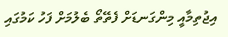އިޖުތިމާއީ މިންގަނޑަށް ފެތޭތޯ ބެލުމަށް ފަހު ކަމުގައި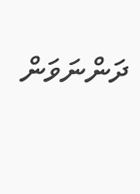ދަންނަވަން